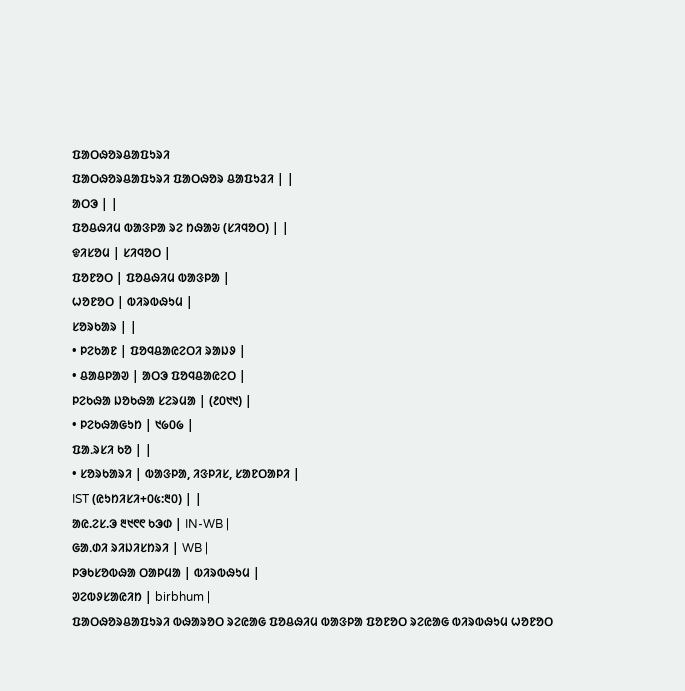ᱯᱟᱛᱷᱚᱨᱪᱟᱯᱩᱨᱤ
ᱯᱟᱛᱷᱚᱨᱪᱟᱯᱩᱨᱤ ᱯᱟᱛᱷᱚᱨ ᱪᱟᱯᱩᱲᱤ | |
ᱟᱛᱳ | |
ᱯᱚᱪᱷᱤᱢ ᱵᱟᱝᱞᱟ ᱨᱮ ᱴᱷᱟᱶ (ᱥᱤᱧᱚᱛ) | |
ᱫᱤᱥᱚᱢ | ᱥᱤᱧᱚᱛ |
ᱯᱚᱱᱚᱛ | ᱯᱚᱪᱷᱤᱢ ᱵᱟᱝᱞᱟ |
ᱦᱚᱱᱚᱛ | ᱵᱤᱨᱵᱷᱩᱢ |
ᱥᱚᱨᱠᱟᱨ | |
• ᱞᱮᱠᱟᱱ | ᱯᱚᱧᱪᱟᱭᱮᱛᱤ ᱨᱟᱡᱽ |
• ᱪᱟᱪᱞᱟᱣ | ᱟᱛᱳ ᱯᱚᱧᱪᱟᱭᱮᱛ |
ᱞᱮᱠᱷᱟ ᱡᱚᱠᱷᱟ ᱥᱮᱨᱢᱟ | (᱒᱐᱑᱑) |
• ᱞᱮᱠᱷᱟᱜᱩᱴ | ᱑᱙᱐᱙ |
ᱯᱟᱹᱨᱥᱤ ᱠᱚ | |
• ᱥᱚᱨᱠᱟᱨᱤ | ᱵᱟᱝᱞᱟ, ᱤᱝᱞᱤᱥ, ᱥᱟᱱᱛᱟᱞᱤ |
IST (ᱭᱩᱴᱤᱥᱤ+᱐᱕:᱓᱐) | |
ᱟᱭ.ᱮᱥ.ᱳ ᱓᱑᱖᱖ ᱠᱳᱰ | IN-WB |
ᱜᱟᱹᱰᱤ ᱨᱤᱡᱤᱥᱴᱨᱤ | WB |
ᱞᱳᱠᱥᱚᱵᱷᱟ ᱛᱟᱞᱢᱟ | ᱵᱤᱨᱵᱷᱩᱢ |
ᱣᱮᱵᱽᱥᱟᱭᱤᱴ | birbhum |
ᱯᱟᱛᱷᱚᱨᱪᱟᱯᱩᱨᱤ ᱵᱷᱟᱨᱚᱛ ᱨᱮᱭᱟᱜ ᱯᱚᱪᱷᱤᱢ ᱵᱟᱝᱞᱟ ᱯᱚᱱᱚᱛ ᱨᱮᱭᱟᱜ ᱵᱤᱨᱵᱷᱩᱢ ᱦᱚᱱᱚᱛ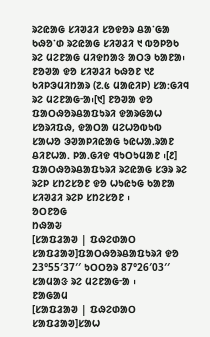ᱨᱮᱭᱟᱜ ᱥᱤᱣᱲᱤ ᱥᱚᱫᱚᱨ ᱪᱟᱸᱜᱟ ᱠᱷᱚᱸᱰ ᱨᱮᱭᱟᱜ ᱥᱤᱣᱲᱤ ᱑ ᱵᱚᱞᱚᱠ ᱨᱮ ᱢᱮᱱᱟᱜ ᱢᱤᱫᱴᱟᱝ ᱟᱛᱳ ᱠᱟᱱᱟ᱾ ᱱᱚᱣᱟ ᱫᱚ ᱥᱤᱣᱲᱤ ᱠᱷᱚᱱ ᱑᱒ ᱠᱤᱞᱳᱢᱤᱴᱟᱨ (᱗ᱹ᱕ ᱢᱟᱭᱤᱞ) ᱥᱟᱺᱜᱤᱧ ᱨᱮ ᱢᱮᱱᱟᱜᱼᱟ᱾[᱑] ᱱᱚᱣᱟ ᱫᱚ ᱯᱟᱛᱷᱚᱨᱪᱟᱯᱩᱨᱤ ᱫᱟᱨᱜᱟᱦ ᱥᱚᱨᱤᱯᱷ, ᱫᱟᱛᱟ ᱢᱮᱦᱚᱵᱩᱵ ᱥᱟᱦᱚ ᱳᱣᱟᱞᱤᱭᱟᱜ ᱩᱭᱦᱟᱹᱨᱟᱱ ᱪᱤᱱᱦᱟᱹ ᱞᱟᱹᱜᱤᱫ ᱧᱩᱛᱩᱢᱟᱱ ᱾[᱒] ᱯᱟᱛᱷᱚᱨᱪᱟᱯᱩᱨᱤ ᱨᱮᱭᱟᱜ ᱥᱳᱨ ᱨᱮ ᱨᱮᱞ ᱥᱴᱮᱥᱚᱱ ᱫᱚ ᱦᱩᱭᱩᱜ ᱠᱟᱱᱟ ᱥᱤᱣᱲᱤ ᱨᱮᱞ ᱥᱴᱮᱥᱚᱱ ᱾
ᱚᱛᱱᱚᱜ
ᱴᱷᱟᱶ
[ᱥᱟᱯᱲᱟᱣ | ᱯᱷᱮᱰᱟᱛ ᱥᱟᱯᱲᱟᱣ]ᱯᱟᱛᱷᱚᱨᱪᱟᱯᱩᱨᱤ ᱫᱚ 23°55′37′′ ᱩᱛᱛᱚᱨ 87°26′03′′ ᱥᱟᱢᱟᱝ ᱨᱮ ᱢᱮᱱᱟᱜᱼᱟ ᱾
ᱱᱟᱜᱟᱢ
[ᱥᱟᱯᱲᱟᱣ | ᱯᱷᱮᱰᱟᱛ ᱥᱟᱯᱲᱟᱣ]ᱥᱟᱦ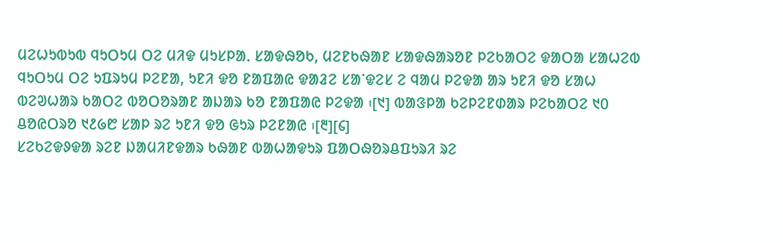ᱢᱮᱦᱩᱵᱩᱵ ᱧᱩᱛᱩᱢ ᱛᱮ ᱢᱤᱫ ᱢᱩᱥᱞᱟᱹ ᱥᱟᱫᱷᱚᱠ, ᱢᱮᱱᱠᱷᱟᱱ ᱥᱟᱫᱷᱟᱨᱚᱱ ᱞᱮᱠᱟᱛᱮ ᱫᱟᱛᱟ ᱥᱟᱦᱮᱵ ᱧᱩᱛᱩᱢ ᱛᱮ ᱩᱯᱨᱩᱢ ᱞᱮᱱᱟ, ᱩᱱᱤ ᱫᱚ ᱱᱟᱯᱟᱭ ᱫᱟᱲᱮ ᱥᱟᱸᱫᱮᱥ ᱮ ᱧᱟᱢ ᱞᱮᱫᱟ ᱟᱨ ᱩᱱᱤ ᱫᱚ ᱥᱟᱦ ᱵᱮᱣᱦᱟᱨ ᱠᱟᱛᱮ ᱵᱚᱛᱚᱨᱟᱱ ᱟᱡᱟᱨ ᱠᱚ ᱱᱟᱯᱟᱭ ᱞᱮᱫᱟ ᱾[᱑] ᱵᱟᱝᱞᱟ ᱠᱮᱞᱮᱱᱰᱟᱨ ᱞᱮᱠᱟᱛᱮ ᱑᱐ ᱪᱚᱭᱛᱨᱚ ᱑᱒᱙᱘ ᱥᱟᱞ ᱨᱮ ᱩᱱᱤ ᱫᱚ ᱜᱩᱨ ᱞᱮᱱᱟᱭ ᱾[᱓][᱔]
ᱥᱮᱠᱮᱫᱽᱫᱟ ᱨᱮᱱ ᱡᱟᱢᱤᱱᱫᱟᱨ ᱠᱷᱟᱱ ᱵᱟᱦᱟᱫᱩᱨ ᱯᱟᱛᱷᱚᱨᱪᱯᱩᱨᱤ ᱨᱮ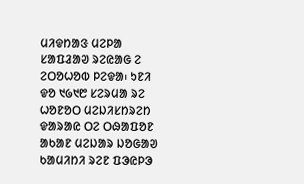ᱢᱤᱫᱴᱟᱝ ᱢᱮᱞᱟ ᱥᱟᱯᱲᱟᱣ ᱨᱮᱭᱟᱜ ᱮ ᱮᱛᱚᱦᱚᱵ ᱞᱮᱫᱟ᱾ ᱩᱱᱤ ᱫᱚ ᱑᱙᱑᱘ ᱥᱮᱨᱢᱟ ᱨᱮ ᱦᱚᱱᱚᱛ ᱢᱮᱡᱤᱥᱴᱨᱮᱴ ᱫᱟᱨᱟᱭ ᱛᱮ ᱛᱷᱟᱯᱚᱱ ᱟᱠᱟᱱ ᱢᱮᱡᱟᱨ ᱡᱚᱜᱟᱣ ᱠᱟᱢᱤᱴᱤ ᱨᱮᱱ ᱯᱳᱭᱞᱳ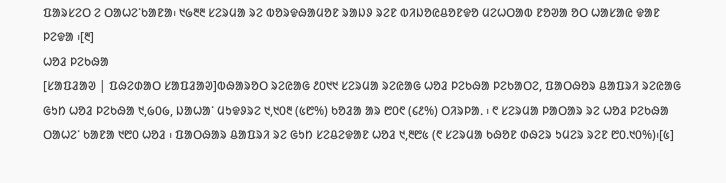ᱯᱟᱨᱥᱮᱛ ᱮ ᱛᱟᱦᱮᱸᱠᱟᱱᱟ᱾ ᱑᱙᱓᱓ ᱥᱮᱨᱢᱟ ᱨᱮ ᱵᱚᱨᱫᱷᱟᱢᱚᱱ ᱨᱟᱡᱽ ᱨᱮᱱ ᱵᱤᱡᱚᱭᱪᱚᱱᱫᱚ ᱢᱮᱦᱛᱟᱵ ᱱᱚᱣᱟ ᱚᱛ ᱦᱟᱥᱟᱭ ᱫᱟᱱ ᱞᱮᱫᱟ ᱾[᱓]
ᱦᱚᱲ ᱞᱮᱠᱷᱟ
[ᱥᱟᱯᱲᱟᱣ | ᱯᱷᱮᱰᱟᱛ ᱥᱟᱯᱲᱟᱣ]ᱵᱷᱟᱨᱚᱛ ᱨᱮᱭᱟᱜ ᱒᱐᱑᱑ ᱥᱮᱨᱢᱟ ᱨᱮᱭᱟᱜ ᱦᱚᱲ ᱞᱮᱠᱷᱟ ᱞᱮᱠᱟᱛᱮ, ᱯᱟᱛᱷᱚᱨ ᱪᱟᱯᱨᱤ ᱨᱮᱭᱟᱜ ᱜᱩᱴ ᱦᱚᱲ ᱞᱮᱠᱷᱟ ᱑,᱙᱐᱙, ᱡᱟᱦᱟᱸ ᱢᱩᱫᱽᱨᱮ ᱑,᱑᱐᱓ (᱕᱘%) ᱠᱚᱲᱟ ᱟᱨ ᱘᱐᱖ (᱔᱒%) ᱛᱤᱨᱞᱟᱹ ᱾ ᱖ ᱥᱮᱨᱢᱟ ᱞᱟᱛᱟᱨ ᱨᱮ ᱦᱚᱲ ᱞᱮᱠᱷᱟ ᱛᱟᱦᱮᱸ ᱠᱟᱱᱟ ᱑᱘᱐ ᱦᱚᱲ ᱾ ᱯᱟᱛᱷᱟᱨ ᱪᱟᱯᱨᱤ ᱨᱮ ᱜᱩᱴ ᱥᱮᱪᱮᱫᱟᱱ ᱦᱚᱲ ᱑,᱓᱘᱕ (᱖ ᱥᱮᱨᱢᱟ ᱠᱷᱚᱱ ᱰᱷᱮᱨ ᱩᱢᱮᱨ ᱨᱮᱱ ᱘᱐.᱑᱐%)᱾[᱕]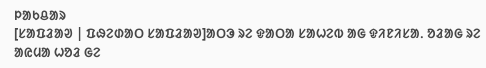ᱞᱟᱠᱪᱟᱨ
[ᱥᱟᱯᱲᱟᱣ | ᱯᱷᱮᱰᱟᱛ ᱥᱟᱯᱲᱟᱣ]ᱟᱛᱳ ᱨᱮ ᱫᱟᱛᱟ ᱥᱟᱦᱮᱵ ᱟᱜ ᱫᱤᱱᱤᱥᱟᱹ ᱚᱲᱟᱜ ᱨᱮ ᱟᱭᱢᱟ ᱦᱚᱲ ᱜᱮ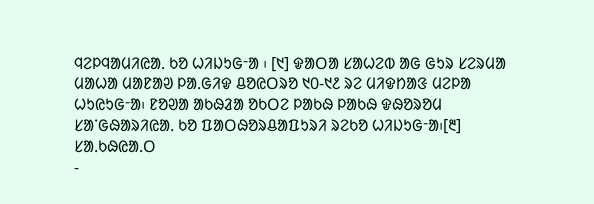ᱧᱮᱞᱧᱟᱢᱤᱭᱟᱹ ᱠᱚ ᱦᱤᱡᱩᱜᱼᱟ ᱾ [᱑] ᱫᱟᱛᱟ ᱥᱟᱦᱮᱵ ᱟᱜ ᱜᱩᱨ ᱥᱮᱨᱢᱟ ᱢᱟᱦᱟ ᱢᱟᱱᱟᱣ ᱞᱟᱹᱜᱤᱫ ᱪᱚᱭᱛᱨᱚ ᱑᱐-᱑᱒ ᱨᱮ ᱢᱤᱫᱴᱟᱝ ᱢᱮᱞᱟ ᱦᱩᱭᱩᱜᱼᱟ᱾ ᱱᱚᱣᱟ ᱟᱠᱷᱲᱟ ᱚᱠᱛᱮ ᱞᱟᱠᱷ ᱞᱟᱠᱷ ᱫᱷᱚᱨᱚᱢ ᱥᱟᱸᱜᱷᱟᱨᱤᱭᱟᱹ ᱠᱚ ᱯᱟᱛᱷᱚᱨᱪᱟᱯᱩᱨᱤ ᱨᱮᱠᱚ ᱦᱤᱡᱩᱜᱼᱟ᱾[᱓]
ᱥᱟᱹᱠᱷᱭᱟᱹᱛ
-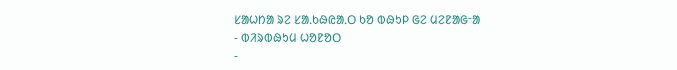ᱥᱟᱦᱴᱟ ᱨᱮ ᱥᱟᱹᱠᱷᱭᱟᱹᱛ ᱠᱚ ᱵᱷᱩᱞ ᱜᱮ ᱢᱮᱱᱟᱜᱼᱟ
- ᱵᱤᱨᱵᱷᱩᱢ ᱦᱚᱱᱚᱛ
-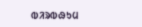ᱵᱤᱨᱵᱷᱩᱢ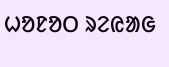ᱦᱚᱱᱚᱛ ᱨᱮᱭᱟᱜ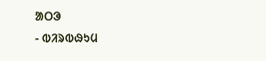ᱟᱛᱳ
- ᱵᱤᱨᱵᱷᱩᱢ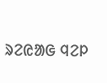ᱨᱮᱭᱟᱜ ᱧᱮᱞ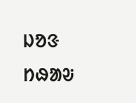ᱡᱚᱝ ᱴᱷᱟᱶ